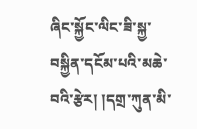ཞིང་སྐྱོང་ལིང་ཟི་སྐྱ་བསྐྱིན་དངོམ་པའི་མཆེ་བའི་རྩེར། །དགྲ་ཀུན་མི་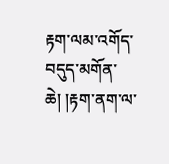རྟག་ལམ་འགོད་བདུད་མགོན་ཆེ། །རྟག་ནག་ལ་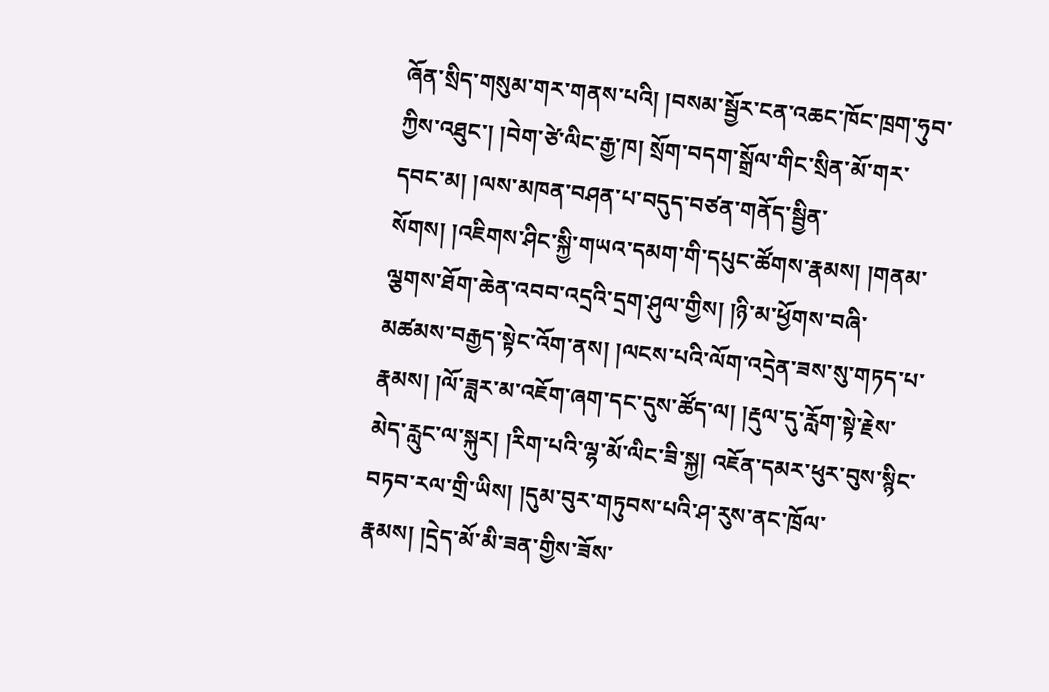ཞོན་སྲིད་གསུམ་གར་གནས་པའི། །བསམ་སྦྱོར་ངན་འཆང་ཁོང་ཁྲག་ཧུབ་ཀྱིས་འཐུང་། །བེག་ཙེ་ལིང་རྒྱ་ཁ། སྲོག་བདག་སྒྲོལ་གིང་སྲིན་མོ་གར་དབང་མ། །ལས་མཁན་བཤན་པ་བདུད་བཙན་གནོད་སྦྱིན་སོགས། །འཇིགས་ཤིང་སྐྱི་གཡའ་དམག་གི་དཔུང་ཚོགས་རྣམས། །གནམ་ལྕགས་ཐོག་ཆེན་འབབ་འདྲའི་དྲག་ཤུལ་གྱིས། །ཉི་མ་ཕྱོགས་བཞི་མཚམས་བརྒྱད་སྟེང་འོག་ནས། །ལངས་པའི་ལོག་འདྲེན་ཟས་སུ་གཏད་པ་རྣམས། །ལོ་ཟླར་མ་འཇོག་ཞག་དང་དུས་ཚོད་ལ། །རྡུལ་དུ་རློག་སྟེ་རྗེས་མེད་རླུང་ལ་སྐུར། །རིག་པའི་ལྷ་མོ་ལིང་ཟི་སྐྱ། འཇོན་དམར་ཕུར་བུས་སྙིང་བཏབ་རལ་གྲི་ཡིས། །དུམ་བུར་གཏུབས་པའི་ཤ་རུས་ནང་ཁྲོལ་རྣམས། །དྲེད་མོ་མི་ཟན་གྱིས་ཟོས་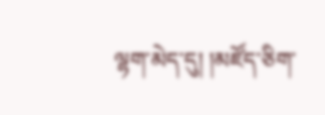ལྷག་མེད་དུ། །མཛོད་ཅིག་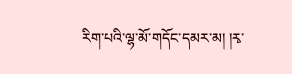རིག་པའི་ལྷ་མོ་གདོང་དམར་མ། །རྭ་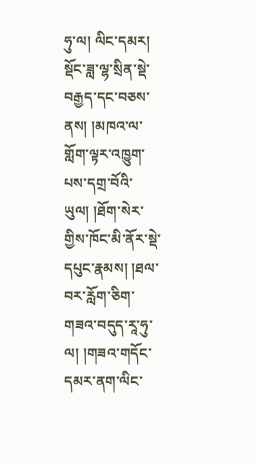ཧུ་ལ། ལིང་དམར། སྡོང་ཟླ་ལྷ་སྲིན་སྡེ་བརྒྱད་དང་བཅས་ནས། །མཁའ་ལ་གློག་ལྟར་འཁྱུག་པས་དགྲ་བོའི་ཡུལ། །ཐོག་སེར་གྱིས་ཁོང་མི་ནོར་སྡེ་དཔུང་རྣམས། །ཐལ་བར་རློག་ཅིག་གཟའ་བདུད་རཱ་ཧུ་ལ། །གཟའ་གདོང་དམར་ནག་ལིང་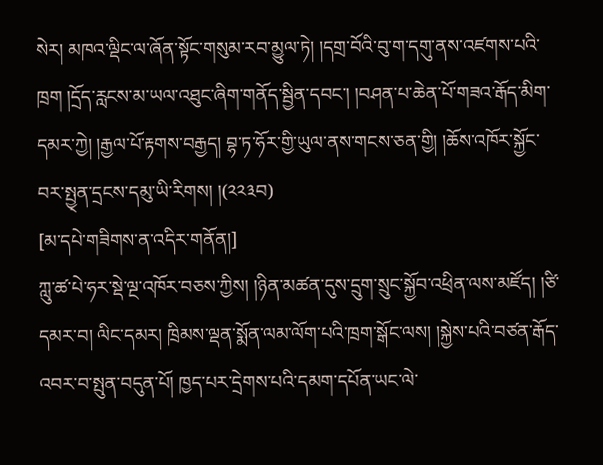སེར། མཁའ་ལྡིང་ལ་ཞོན་སྟོང་གསུམ་རབ་མྱུལ་ཏེ། །དགྲ་བོའི་བུ་ག་དགུ་ནས་འཛགས་པའི་ཁྲག །དྲོད་རླངས་མ་ཡལ་འཐུང་ཞིག་གནོད་སྦྱིན་དབང་། །བཤན་པ་ཆེན་པོ་གཟའ་རྒོད་མིག་དམར་ཀྱེ། །རྒྱལ་པོ་རྟགས་བརྒྱད། བྷ་ཏ་ཧོར་གྱི་ཡུལ་ནས་གངས་ཅན་གྱི། །ཆོས་འཁོར་སྐྱོང་བར་སྤྱ྄ན་དྲངས་དམུ་ཡི་རིགས། །(༢༢༣བ)
[མ་དཔེ་གཟིགས་ན་འདིར་གནོན།]
ཀླུ་ཚ་པེ་ཧར་སྡེ་ལྔ་འཁོར་བཅས་ཀྱིས། །ཉིན་མཚན་དུས་དྲུག་སྲུང་སྐྱོབ་འཕྲིན་ལས་མཛོད། །ཙི་དམར་བ། ལིང་དམར། ཁྲིམས་ལྡན་སྨོན་ལམ་ལོག་པའི་ཁྲག་སྒོང་ལས། །སྐྱེས་པའི་བཙན་རྒོད་འབར་བ་སྤུན་བདུན་པོ། ཁྱད་པར་དྲེགས་པའི་དམག་དཔོན་ཡང་ལེ་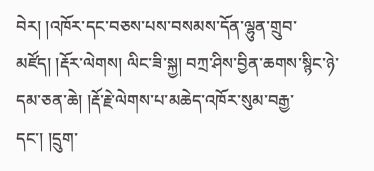བེར། །འཁོར་དང་བཅས་པས་བསམས་དོན་ལྷུན་གྲུབ་མཛོད། །རྡོར་ལེགས། ལིང་ཟི་སྐྱ། བཀྲ་ཤིས་བྱིན་ཆགས་སྙིང་ཉེ་དམ་ཅན་ཆེ། །རྡོ་རྗེ་ལེགས་པ་མཆེད་འཁོར་སུམ་བརྒྱ་དང་། །དྲུག་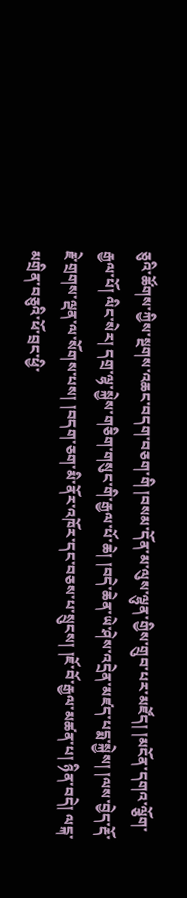ཅུའི་ཚོགས་ཀྱིས་སྔགས་འཆང་བདག་བཅག་གི །བསམ་དོན་མ་ལུས་ལྷུན་གྱིས་གྲུབ་པར་མཛོད། །མངོན་དགའ་ལྕོག་རྒྱལ་པོ། ལིང་སེར། དགྲ་ལྷ་སྐྱེས་གཅིག་གསུང་གི་རྒྱལ་པོ་ཆེ། །བདེ་ཆེན་ཡེ་ཤེས་འདྲེན་མཛད་པདྨ་སྐྱེས། །ལས་བྱེད་རྡོ་རྗེ་གྲགས་ལྡན་ལ་སོགས་པས། །བདག་ཅག་མི་ནོར་འཁོར་དང་བཅས་པ་སྲུངས། །ཇོ་བོ་རྒྱལ་མཚན་པ། ཉིན་བདེ། ལངྐ་མགྲིན་བཅུའི་ཕོ་བྲང་ཕྱི་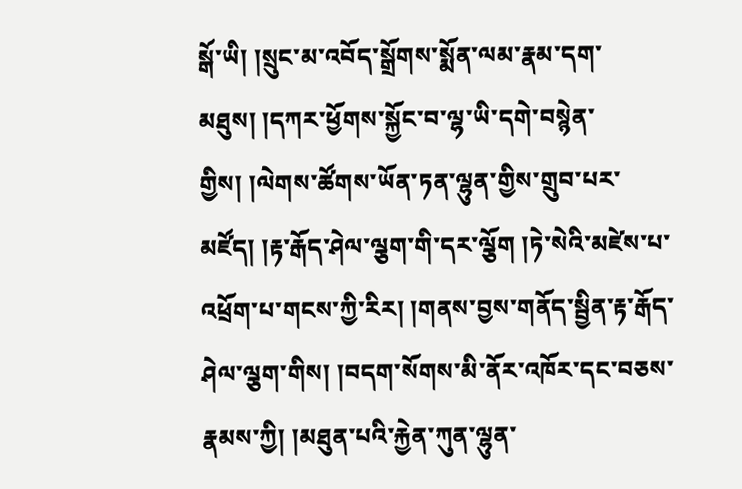སྒོ་ཡི། །སྲུང་མ་འབོད་སྒྲོགས་སྨོན་ལམ་རྣམ་དག་མཐུས། །དཀར་ཕྱོགས་སྐྱོང་བ་ལྷ་ཡི་དགེ་བསྙེན་གྱིས། །ལེགས་ཚོགས་ཡོན་ཏན་ལྷུན་གྱིས་གྲུབ་པར་མཛོད། །རྟ་རྒོད་ཤེལ་ལྕག་གི་དར་ལྕོག །ཏེ་སེའི་མཛེས་པ་འཕྲོག་པ་གངས་ཀྱི་རིར། །གནས་བྱས་གནོད་སྦྱིན་རྟ་རྒོད་ཤེལ་ལྕག་གིས། །བདག་སོགས་མི་ནོར་འཁོར་དང་བཅས་རྣམས་ཀྱི། །མཐུན་པའི་རྐྱེན་ཀུན་ལྷུན་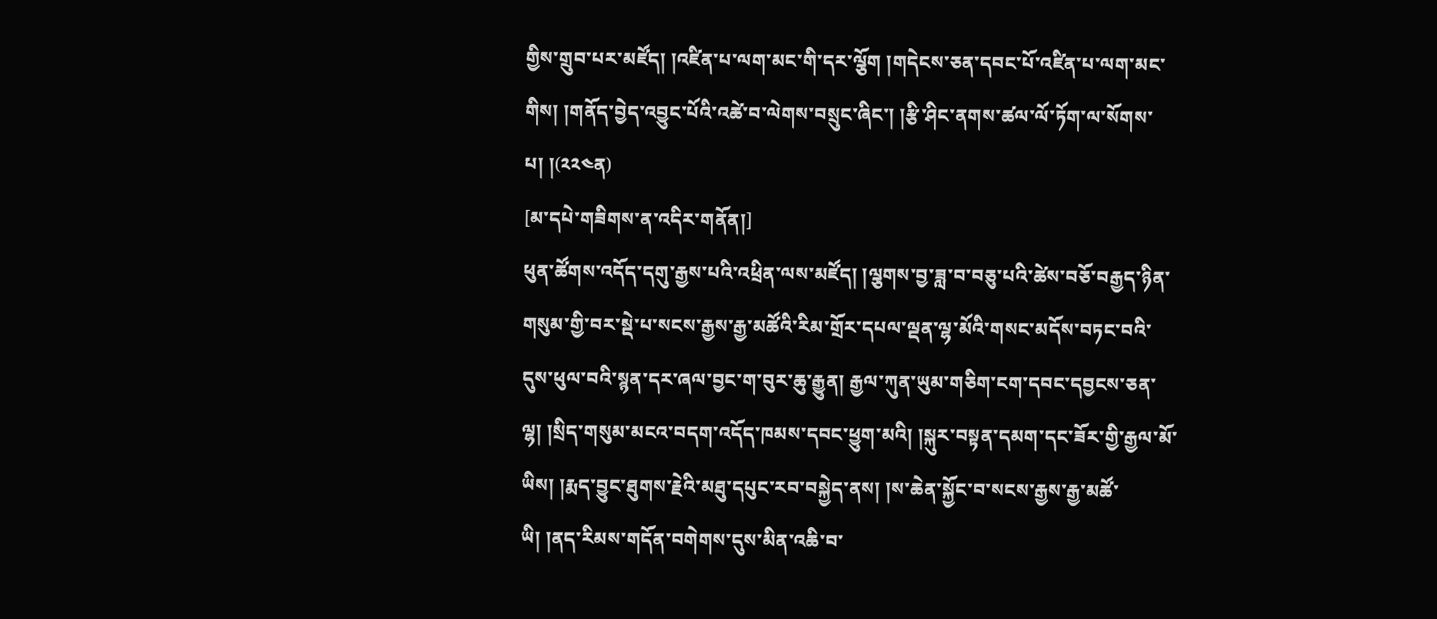གྱིས་གྲུབ་པར་མཛོད། །འཛིན་པ་ལག་མང་གི་དར་ལྕོག །གདེངས་ཅན་དབང་པོ་འཛིན་པ་ལག་མང་གིས། །གནོད་བྱེད་འབྱུང་པོའི་འཚེ་བ་ལེགས་བསྲུང་ཞིང་། །རྩི་ཤིང་ནགས་ཚལ་ལོ་ཏོག་ལ་སོགས་པ། །(༢༢༤ན)
[མ་དཔེ་གཟིགས་ན་འདིར་གནོན།]
ཕུན་ཚོགས་འདོད་དགུ་རྒྱས་པའི་འཕྲིན་ལས་མཛོད། །ལྕགས་བྱ་ཟླ་བ་བཅུ་པའི་ཚེས་བཅོ་བརྒྱད་ཉིན་གསུམ་གྱི་བར་སྡེ་པ་སངས་རྒྱས་རྒྱ་མཚོའི་རིམ་གྲོར་དཔལ་ལྡན་ལྷ་མོའི་གསང་མདོས་བཏང་བའི་དུས་ཕུལ་བའི་སྙན་དར་ཞལ་བྱང་ག་བུར་ཆུ་རྒྱུན། རྒྱལ་ཀུན་ཡུམ་གཅིག་ངག་དབང་དབྱངས་ཅན་ལྷ། །སྲིད་གསུམ་མངའ་བདག་འདོད་ཁམས་དབང་ཕྱུག་མའི། །སྐུར་བསྟན་དམག་དང་ཟོར་གྱི་རྒྱལ་མོ་ཡིས། །རྨད་བྱུང་ཐུགས་རྗེའི་མཐུ་དཔུང་རབ་བསྐྱེད་ནས། །ས་ཆེན་སྐྱོང་བ་སངས་རྒྱས་རྒྱ་མཚོ་ཡི། །ནད་རིམས་གདོན་བགེགས་དུས་མིན་འཆི་བ་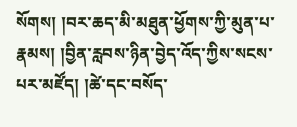སོགས། །བར་ཆད་མི་མཐུན་ཕྱོགས་ཀྱི་མུན་པ་རྣམས། །བྱིན་རླབས་ཉིན་བྱེད་འོད་ཀྱིས་སངས་པར་མཛོད། །ཚེ་དང་བསོད་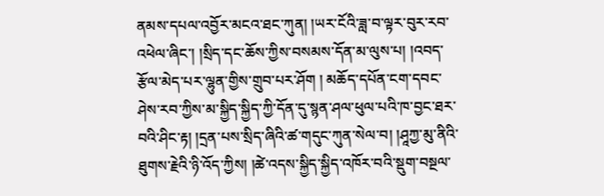ནམས་དཔལ་འབྱོར་མངའ་ཐང་ཀུན། །ཡར་ངོའི་ཟླ་བ་ལྟར་བུར་རབ་འཕེལ་ཞིང་། །སྲིད་དང་ཆོས་ཀྱིས་བསམས་དོན་མ་ལུས་པ། །འབད་རྩོལ་མེད་པར་ལྷུན་གྱིས་གྲུབ་པར་ཤོག ། མཆོད་དཔོན་ངག་དབང་ཤེས་རབ་ཀྱིས་མ་སྐྱིད་སྐྱིད་ཀྱི་དོན་དུ་སྙན་ཤལ་ཕུལ་པའི་ཁ་བྱང་ཐར་བའི་ཤིང་རྟ། །དྲན་པས་སྲིད་ཞིའི་ཚ་གདུང་ཀུན་སེལ་བ། །ཤཱཀྱ་མུ་ནིའི་ཐུགས་རྗེའི་ཉི་འོད་ཀྱིས། །ཚེ་འདས་སྐྱིད་སྐྱིད་འཁོར་བའི་སྡུག་བསྔལ་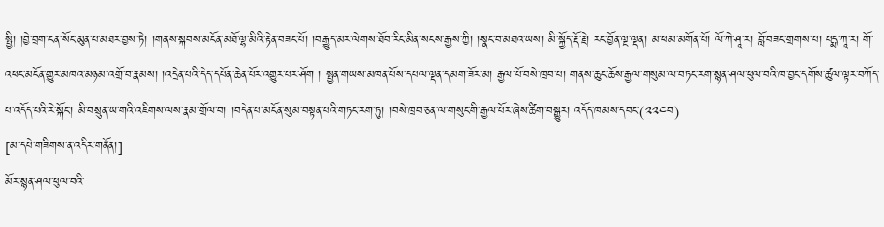སྤྱི། །བྱེ་བྲག་ངན་སོང་མུན་པ་མཐར་བྱས་ཏེ། །གནས་སྐབས་མངོན་མཐོ་ལྷ་མིའི་རྟེན་བཟང་པོ། །བརྒྱུད་མར་ལེགས་ཐོབ་རིང་མིན་སངས་རྒྱས་ཀྱི། །སྣང་བ་མཐའ་ཡས། མི་སྐྱོད་རྡོ་རྗེ། རང་བྱོན་ལྔ་ལྡན། མ་ཕམ་མགོན་པོ། ལོ་ཀེ་ཤཱ་ར། བློ་བཟང་གྲགས་པ། པདྨ་ཀཱ་ར། གོ་འཕང་མངོན་གྱུར་མཁའ་མཉམ་འགྲོ་བ་རྣམས། །འདྲེན་པའི་དེད་དཔོན་ཆེན་པོར་འགྱུར་པར་ཤོག ། སྤྱན་གཡས་མཁན་པོས་དཔལ་ལྡན་དམག་ཟོར་མ། རྒྱལ་པོ་བསེ་ཁྲབ་པ། གནས་ཆུང་ཆོས་རྒྱལ་གསུམ་ལ་བཏང་རག་སྙན་ཤལ་ཕུལ་བའི་ཁ་བྱང་དགོས་ཚུལ་ལྟར་བཀོད་པ་འདོད་པའི་རེ་སྐོང་། མི་བསྲུན་ཡ་གའི་འཇིགས་ལས་རྣམ་གྲོལ་བ། །བདེན་པ་མངོན་སུམ་བསྟན་པའི་གཏང་རག་ཏུ། །བསེ་ཁྲབ་ཅན་ལ་གསུང་གི་རྒྱལ་པོར་ཞེས་ཚིག་བསྒྱུར། འདོད་ཁམས་དབང་(༢༢༤བ)
[མ་དཔེ་གཟིགས་ན་འདིར་གནོན།]
མོར་སྙན་ཤལ་ཕུལ་བའི་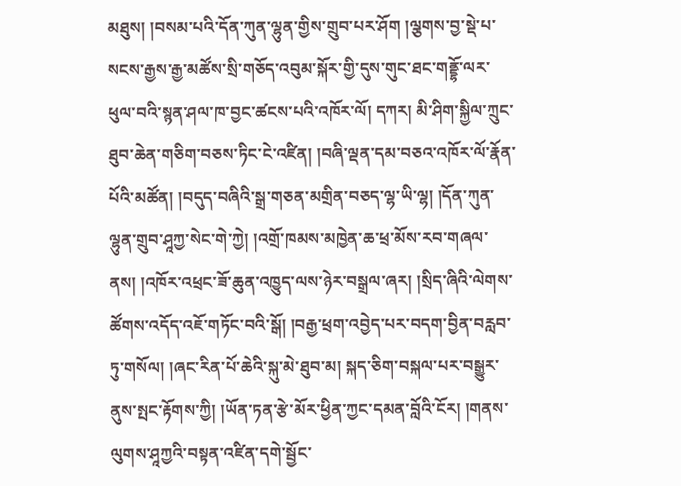མཐུས། །བསམ་པའི་དོན་ཀུན་ལྷུན་གྱིས་གྲུབ་པར་ཤོག །ལྕགས་བྱ་སྡེ་པ་སངས་རྒྱས་རྒྱ་མཚོས་སྲི་གཅོད་འབུམ་སྐོར་གྱི་དུས་གུང་ཐང་གནྡྷོ་ལར་ཕུལ་བའི་སྙན་ཤལ་ཁ་བྱང་ཚངས་པའི་འཁོར་ལོ། དཀར། མི་ཤིག་སྐྱིལ་ཀྲུང་ཐུབ་ཆེན་གཅིག་བཅས་ཏིང་ངེ་འཛིན། །བཞི་ལྡན་དམ་བཅའ་འཁོར་ལོ་རྣོན་པོའི་མཚོན། །བདུད་བཞིའི་སྒྲ་གཅན་མགྲིན་བཅད་ལྷ་ཡི་ལྷ། །དོན་ཀུན་ལྷུན་གྲུབ་ཤཱཀྱ་སེང་གེ་ཀྱེ། །འགྲོ་ཁམས་མཁྱེན་ཆ་ཕྲ་མོས་རབ་གཞལ་ནས། །འཁོར་འཕྲང་ཟོ་ཆུན་འཁྱུད་ལས་ཉེར་བསྒྲལ་ཞར། །སྲིད་ཞིའི་ལེགས་ཚོགས་འདོད་འཇོ་གཏོང་བའི་སྒོ། །བརྒྱ་ཕྲག་འབྱེད་པར་བདག་བྱིན་བརླབ་ཏུ་གསོལ། །ཞང་རིན་པོ་ཆེའི་སྐུ་མེ་ཐུབ་མ། སྐད་ཅིག་བསྐལ་པར་བསྒྱུར་ནུས་སྤང་རྟོགས་ཀྱི། །ཡོན་ཏན་རྩེ་མོར་ཕྱིན་ཀྱང་དམན་བློའི་ངོར། །གནས་ལུགས་ཤཱཀྱའི་བསྟན་འཛིན་དགེ་སྦྱོང་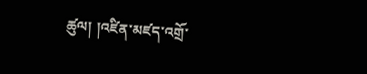ཚུལ། །འཛིན་མཛད་འགྲོ་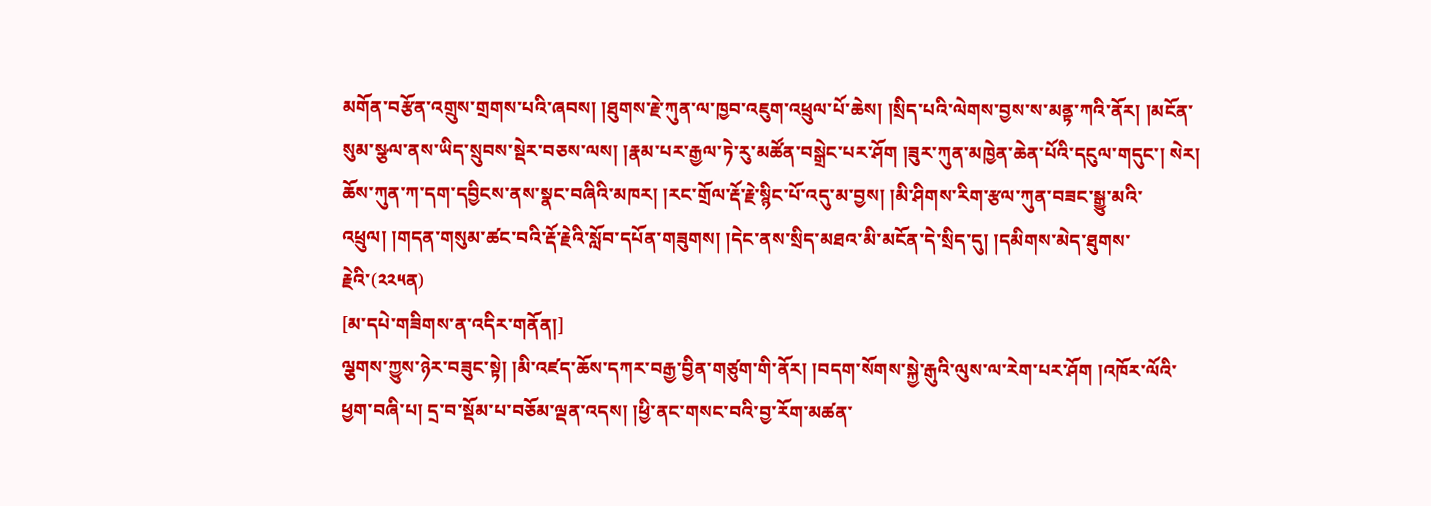མགོན་བརྩོན་འགྲུས་གྲགས་པའི་ཞབས། །ཐུགས་རྗེ་ཀུན་ལ་ཁྱབ་འཇུག་འཕྲུལ་པོ་ཆེས། །སྲིད་པའི་ལེགས་བྱས་ས་མནྟ་ཀའི་ནོར། །མངོན་སུམ་སྩལ་ནས་ཡིད་སྲུབས་སྡེར་བཅས་ལས། །རྣམ་པར་རྒྱལ་ཏེ་རུ་མཚོན་བསྒྲེང་པར་ཤོག །ཟུར་ཀུན་མཁྱེན་ཆེན་པོའི་དངུལ་གདུང་། སེར། ཆོས་ཀུན་ཀ་དག་དབྱིངས་ནས་སྣང་བཞིའི་མཁར། །རང་གྲོལ་རྡོ་རྗེ་སྙིང་པོ་འདུ་མ་བྱས། །མི་ཤིགས་རིག་རྩལ་ཀུན་བཟང་སྒྱུ་མའི་འཕྲུལ། །གདན་གསུམ་ཚང་བའི་རྡོ་རྗེའི་སློབ་དཔོན་གཟུགས། །དེང་ནས་སྲིད་མཐའ་མི་མངོན་དེ་སྲིད་དུ། །དམིགས་མེད་ཐུགས་རྗེའི་(༢༢༥ན)
[མ་དཔེ་གཟིགས་ན་འདིར་གནོན།]
ལྕགས་ཀྱུས་ཉེར་བཟུང་སྟེ། །མི་འཛད་ཆོས་དཀར་བརྒྱ་བྱིན་གཙུག་གི་ནོར། །བདག་སོགས་སྐྱེ་རྒུའི་ལུས་ལ་རེག་པར་ཤོག །འཁོར་ལོའི་ཕྱག་བཞི་པ། དྲ་བ་སྡོམ་པ་བཅོམ་ལྡན་འདས། །ཕྱི་ནང་གསང་བའི་བྱ་རོག་མཚན་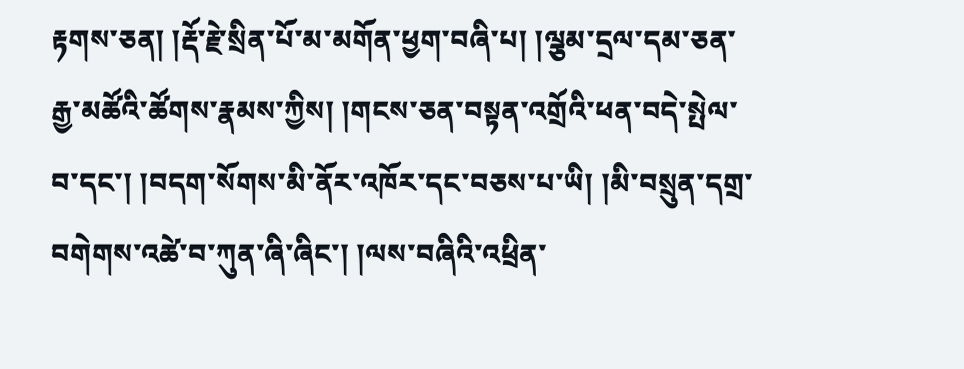རྟགས་ཅན། །རྡོ་རྗེ་སྲིན་པོ་མ་མགོན་ཕྱག་བཞི་པ། །ལྕམ་དྲལ་དམ་ཅན་རྒྱ་མཚོའི་ཚོགས་རྣམས་ཀྱིས། །གངས་ཅན་བསྟན་འགྲོའི་ཕན་བདེ་སྤེལ་བ་དང་། །བདག་སོགས་མི་ནོར་འཁོར་དང་བཅས་པ་ཡི། །མི་བསྲུན་དགྲ་བགེགས་འཚེ་བ་ཀུན་ཞི་ཞིང་། །ལས་བཞིའི་འཕྲིན་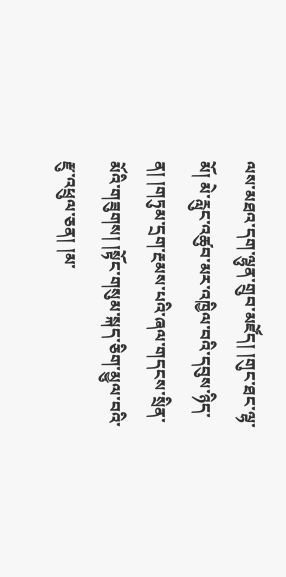ལས་མཐའ་དག་ལྷུན་གྲུབ་མཛོད། །གུང་ཐང་ལྷ་མོ། མེ་རླུང་འཚུབ་མར་འཁྱིལ་བའི་དབུས་ཉིད་ན། །གཏུམ་དྲག་རྔམས་པའི་ཞལ་གདངས་སྲིན་མོའི་གཟུགས། །སྟོང་གསུམ་སྐད་ཅིག་མྱུལ་བའི་རྫུ་འཕྲུལ་ཅན། །མ་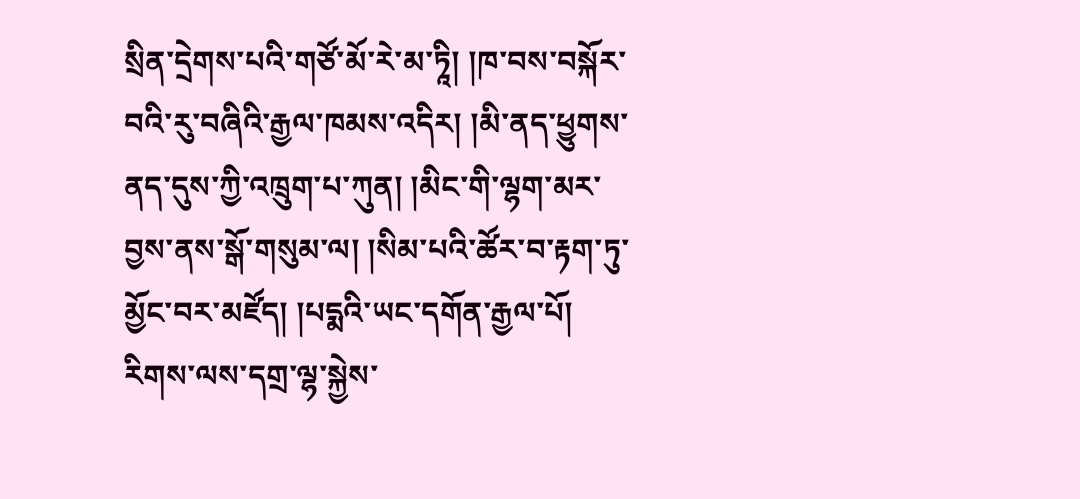སྲིན་དྲེགས་པའི་གཙོ་མོ་རེ་མ་ཏཱི། །ཁ་བས་བསྐོར་བའི་རུ་བཞིའི་རྒྱལ་ཁམས་འདིར། །མི་ནད་ཕྱུགས་ནད་དུས་ཀྱི་འཁྲུག་པ་ཀུན། །མིང་གི་ལྷག་མར་བྱས་ནས་སྒོ་གསུམ་ལ། །སིམ་པའི་ཚོར་བ་རྟག་ཏུ་མྱོང་བར་མཛོད། །པདྨའི་ཡང་དགོན་རྒྱལ་པོ། རིགས་ལས་དགྲ་ལྷ་སྐྱེས་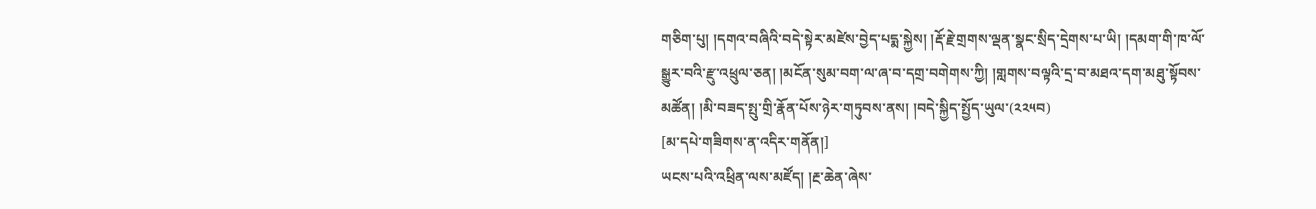གཅིག་པུ། །དགའ་བཞིའི་བདེ་སྟེར་མཛེས་བྱེད་པདྨ་སྐྱེས། །རྡོ་རྗེ་གྲགས་ལྡན་སྣང་སྲིད་དྲེགས་པ་ཡི། །དམག་གི་ཁ་ལོ་སྒྱུར་བའི་རྫུ་འཕྲུལ་ཅན། །མངོན་སུམ་བག་ལ་ཞ་བ་དགྲ་བགེགས་ཀྱི། །གླགས་བལྟའི་དྲ་བ་མཐའ་དག་མཐུ་སྟོབས་མཚོན། །མི་བཟད་སྤུ་གྲི་རྣོན་པོས་ཉེར་གཏུབས་ནས། །བདེ་སྐྱིད་སྤྱོད་ཡུལ་(༢༢༥བ)
[མ་དཔེ་གཟིགས་ན་འདིར་གནོན།]
ཡངས་པའི་འཕྲིན་ལས་མཛོད། །རྔ་ཆེན་ཞེས་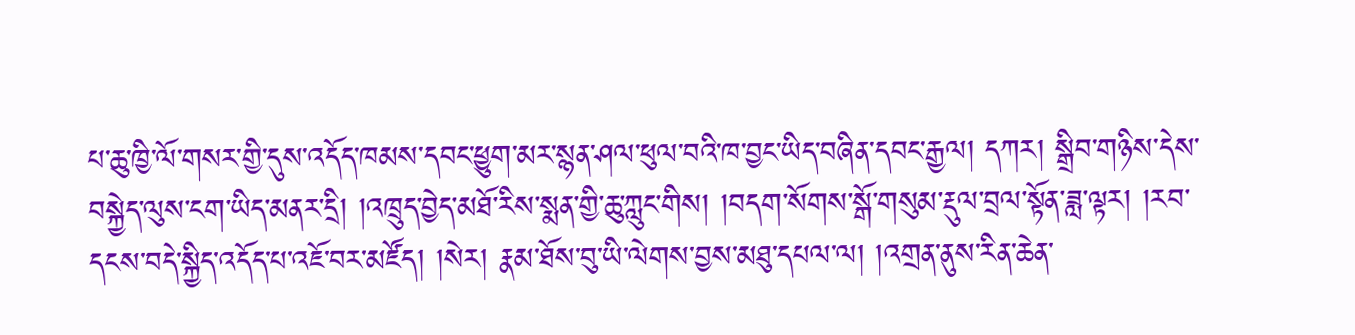པ་ཆུ་ཁྱི་ལོ་གསར་གྱི་དུས་འདོད་ཁམས་དབང་ཕྱུག་མར་སྙན་ཤལ་ཕུལ་བའི་ཁ་བྱང་ཡིད་བཞིན་དབང་རྒྱལ། དཀར། སྒྲིབ་གཉིས་དེས་བསྐྱེད་ལུས་ངག་ཡིད་མནར་དྲི། །འཁྲུད་བྱེད་མཐོ་རིས་སྨན་གྱི་ཆུ་ཀླུང་གིས། །བདག་སོགས་སྒོ་གསུམ་རྡུལ་བྲལ་སྟོན་ཟླ་ལྟར། །རབ་དངས་བདེ་སྐྱིད་འདོད་པ་འཇོ་བར་མཛོད། །སེར། རྣམ་ཐོས་བུ་ཡི་ལེགས་བྱས་མཐུ་དཔལ་ལ། །འགྲན་ནུས་རིན་ཆེན་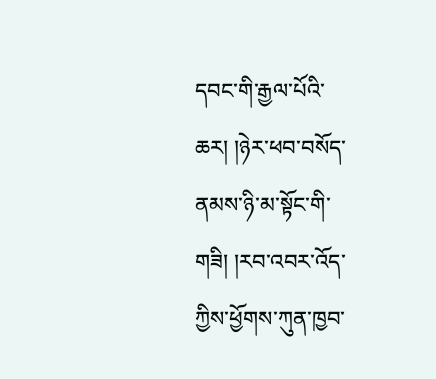དབང་གི་རྒྱལ་པོའི་ཆར། །ཉེར་ཕབ་བསོད་ནམས་ཉི་མ་སྟོང་གི་གཟི། །རབ་འབར་འོད་ཀྱིས་ཕྱོགས་ཀུན་ཁྱབ་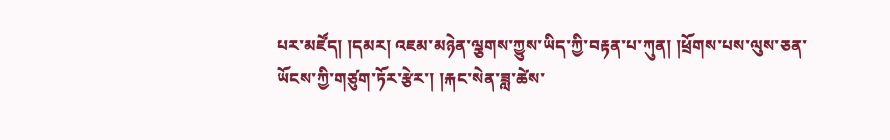པར་མཛོད། །དམར། འཇམ་མཉེན་ལྕགས་ཀྱུས་ཡིད་ཀྱི་བརྟན་པ་ཀུན། །ཕྲོགས་པས་ལུས་ཅན་ཡོངས་ཀྱི་གཙུག་ཏོར་རྩེར་། །རྐང་སེན་ཟླ་ཚེས་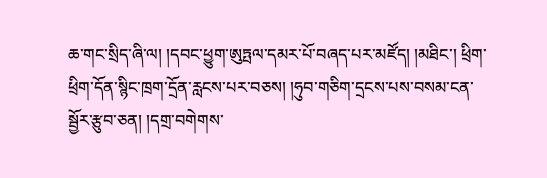ཆ་གང་སྲིད་ཞི་ལ། །དབང་ཕྱུག་ཨུཏྤལ་དམར་པོ་བཞད་པར་མཛོད། །མཐིང་། ཕྲིག་ཕྲིག་དོན་སྙིང་ཁྲག་དྲོན་རླངས་པར་བཅས། །ཧུབ་གཅིག་དྲངས་པས་བསམ་ངན་སྦྱོར་རྩུབ་ཅན། །དགྲ་བགེགས་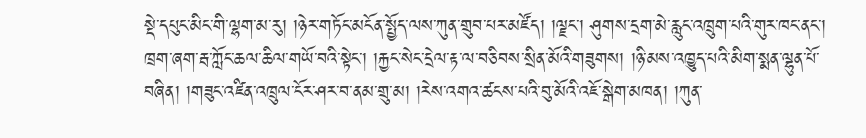སྡེ་དཔུང་མིང་གི་ལྷག་མ་རུ། །ཉེར་གཏོང་མངོན་སྤྱོད་ལས་ཀུན་གྲུབ་པར་མཛོད། །ལྗང་། ཤུགས་དྲག་མེ་རླུང་འཁྲུག་པའི་གུར་ཁང་ནང་། ཁྲག་ཞག་རྦ་ཀློང་ཆལ་ཆིལ་གཡོ་བའི་སྟེང་། །རྐྱང་སེང་དྲེལ་རྟ་ལ་བཅིབས་སྲིན་མོའི་གཟུགས། །ཉི་མས་འཁྱུད་པའི་མིག་སྨན་ལྷུན་པོ་བཞིན། །གཟུང་འཛིན་འཁྲུལ་ངོར་ཤར་བ་ནམ་གྲུ་མ། །རེས་འགའ་ཚངས་པའི་བུ་མོའི་འཇོ་སྒེག་མཁན། །ཀུན་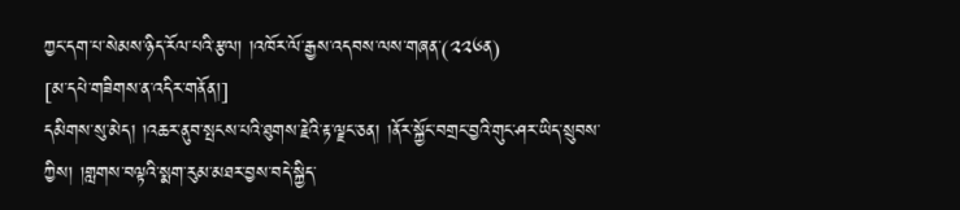ཀྱང་དག་པ་སེམས་ཉིད་རོལ་པའི་རྩལ། །འཁོར་ལོ་རྒྱས་འདབས་ལས་གཞན་(༢༢༦ན)
[མ་དཔེ་གཟིགས་ན་འདིར་གནོན།]
དམིགས་སུ་མེད། །འཆར་ནུབ་སྤངས་པའི་ཐུགས་རྗེའི་རྟ་ལྗང་ཅན། །ནོར་སྐྱོང་བགྲང་བྱའི་གུང་ཤར་ཡིད་སྲུབས་ཀྱིས། །གླགས་བལྟའི་སྨག་རུམ་མཐར་བྱས་བདེ་སྐྱིད་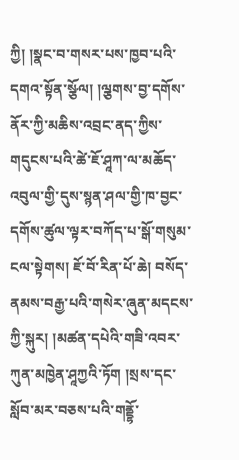ཀྱི། །སྣང་བ་གསར་པས་ཁྱབ་པའི་དགའ་སྟོན་སྩོལ། །ལྕགས་བྱ་དགོས་ནོར་ཀྱི་མཆིས་འབྲང་ནད་ཀྱིས་གདུངས་པའི་ཚེ་ཇོ་ཤཱཀ་ལ་མཆོད་འབུལ་གྱི་དུས་སྙན་ཤལ་གྱི་ཁ་བྱང་དགོས་ཚུལ་ལྟར་བཀོད་པ་སྒོ་གསུམ་ངལ་སྟེགས། ཇོ་བོ་རིན་པོ་ཆེ། བསོད་ནམས་བརྒྱ་པའི་གསེར་ཞུན་མདངས་ཀྱི་སྐུར། །མཚན་དཔེའི་གཟི་འབར་ཀུན་མཁྱེན་ཤཱཀྱའི་ཏོག །སྲས་དང་སློབ་མར་བཅས་པའི་གནྡྷོ་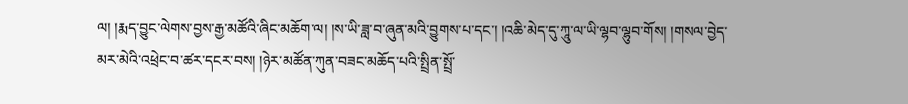ལ། །རྨད་བྱུང་ལེགས་བྱས་རྒྱ་མཚོའི་ཞིང་མཆོག་ལ། །ས་ཡི་ཟླ་བ་ཞུན་མའི་བྱུགས་པ་དང་། །འཆི་མེད་དུ་ཀཱུ་ལ་ཡི་ལྷབ་ལྷུབ་གོས། །གསལ་བྱེད་མར་མེའི་འཕྲེང་བ་ཚར་དངར་བས། །ཉེར་མཚོན་ཀུན་བཟང་མཆོད་པའི་སྤྲིན་སྤྲོ་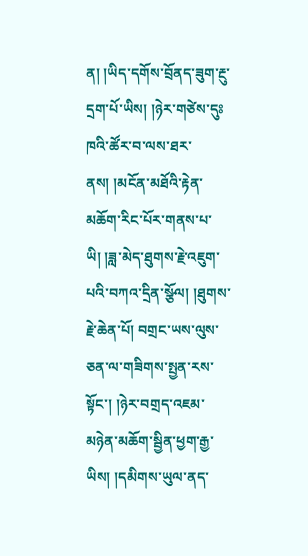ན། །ཡིད་དགོས་བྲོནད་ཟུག་རྔུ་དྲག་པོ་ཡིས། །ཉེར་གཙེས་དུཿཁའི་ཚོར་བ་ལས་ཐར་ནས། །མངོན་མཐོའི་རྟེན་མཆོག་རིང་པོར་གནས་པ་ཡི། །ཟླ་མེད་ཐུགས་རྗེ་འཇུག་པའི་བཀའ་དྲིན་སྩོལ། །ཐུགས་རྗེ་ཆེན་པོ། བགྲང་ཡས་ལུས་ཅན་ལ་གཟིགས་སྤྱན་རས་སྟོང་། །ཉེར་བགྲད་འཇམ་མཉེན་མཆོག་སྦྱིན་ཕྱག་རྒྱ་ཡིས། །དམིགས་ཡུལ་ནད་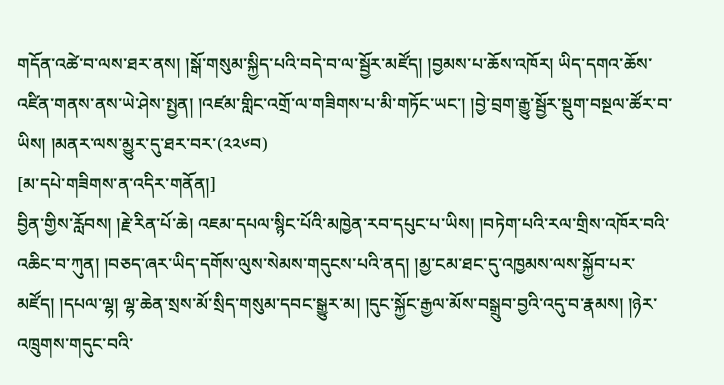གདོན་འཚེ་བ་ལས་ཐར་ནས། །སྒོ་གསུམ་སྐྱིད་པའི་བདེ་བ་ལ་སྦྱོར་མཛོད། །བྱམས་པ་ཆོས་འཁོར། ཡིད་དགའ་ཆོས་འཛིན་གནས་ནས་ཡེ་ཤེས་སྤྱན། །འཛམ་གླིང་འགྲོ་ལ་གཟིགས་པ་མི་གཏོང་ཡང་། །བྱེ་བྲག་རྒྱུ་སྦྱོར་སྡུག་བསྔལ་ཚོར་བ་ཡིས། །མནར་ལས་མྱུར་དུ་ཐར་བར་(༢༢༦བ)
[མ་དཔེ་གཟིགས་ན་འདིར་གནོན།]
བྱིན་གྱིས་རློབས། །རྗེ་རིན་པོ་ཆེ། འཇམ་དཔལ་སྙིང་པོའི་མཁྱེན་རབ་དཔུང་པ་ཡིས། །བཏེག་པའི་རལ་གྲིས་འཁོར་བའི་འཆིང་བ་ཀུན། །བཅད་ཞར་ཡིད་དགོས་ལུས་སེམས་གདུངས་པའི་ནད། །མྱ་ངམ་ཐང་དུ་འཁྱམས་ལས་སྐྱོབ་པར་མཛོད། །དཔལ་ལྷ། ལྷ་ཆེན་སྲས་མོ་སྲིད་གསུམ་དབང་སྒྱུར་མ། །དུང་སྐྱོང་རྒྱལ་མོས་བསྒྲུབ་བྱའི་འདུ་བ་རྣམས། །ཉེར་འཁྲུགས་གདུང་བའི་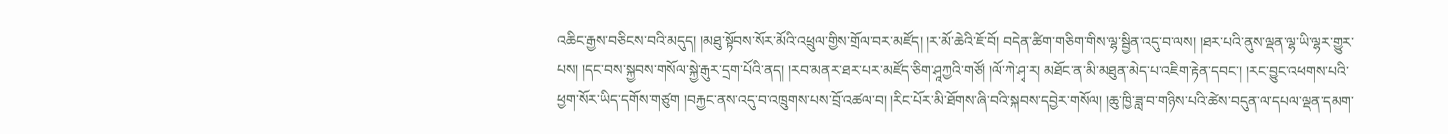འཆིང་རྒྱས་བཅིངས་བའི་མདུད། །མཐུ་སྟོབས་སོར་མོའི་འཕྲུལ་གྱིས་གྲོལ་བར་མཛོད། །ར་མོ་ཆེའི་ཇོ་བོ། བདེན་ཚིག་གཅིག་གིས་ལྷ་སྦྱིན་འདུ་བ་ལས། །ཐར་པའི་ནུས་ལྡན་ལྷ་ཡི་ལྷར་གྱུར་པས། །དང་བས་སྐྱབས་གསོལ་སྐྱེ་རྒུར་དྲག་པོའི་ནད། །རབ་མནར་ཐར་པར་མཛོད་ཅིག་ཤཱཀྱའི་གཙོ། །ལོ་ཀེ་ཤྭ་ར། མཐོང་ན་མི་མཐུན་མེད་པ་འཇིག་རྟེན་དབང་། །རང་བྱུང་འཕགས་པའི་ཕྱག་སོར་ཡིད་དགོས་གཙུག །བརྐྱང་ནས་འདུ་བ་འཁྲུགས་པས་བྲོ་འཚལ་བ། །རིང་པོར་མི་ཐོགས་ཞི་བའི་སྐབས་དབྱེར་གསོལ། །ཆུ་ཁྱི་ཟླ་བ་གཉིས་པའི་ཚེས་བདུན་ལ་དཔལ་ལྡན་དམག་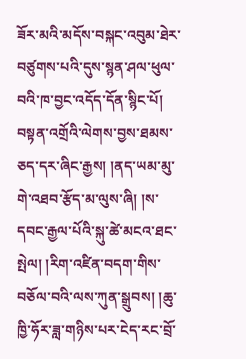ཟོར་མའི་མདོས་བསྐང་འབུམ་ཐེར་བཙུགས་པའི་དུས་སྙན་ཤལ་ཕུལ་བའི་ཁ་བྱང་འདོད་དོན་སྙིང་པོ། བསྟན་འགྲོའི་ལེགས་བྱས་ཐམས་ཅད་དར་ཞིང་རྒྱས། །ནད་ཡམ་མུ་གེ་འཐབ་རྩོད་མ་ལུས་ཞི། །ས་དབང་རྒྱལ་པོའི་སྐུ་ཚེ་མངའ་ཐང་སྤེལ། །རིག་འཛིན་བདག་གིས་བཅོལ་བའི་ལས་ཀུན་སྒྲུབས། །ཆུ་ཁྱི་ཧོར་ཟླ་གཉིས་པར་ངེད་རང་བྲོ་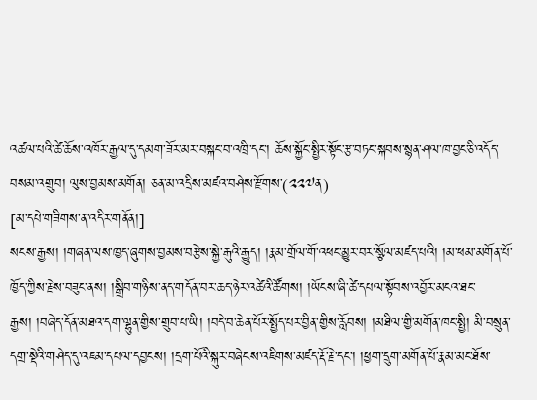འཚལ་པའི་ཚེ་ཆོས་འཁོར་རྒྱལ་དུ་དམག་ཟོར་མར་བསྐང་བ་འཁྲི་དང་། ཆོས་སྐྱོང་སྤྱིར་སྟོང་རྩ་བཏང་སྐབས་སྙན་ཤལ་ཁ་བྱང་ཅི་འདོད་བསམ་འགྲུབ། ལུས་བྱམས་མགོན། ཅན་མ་འདྲིས་མཛའ་བཤེས་རྫོགས་(༢༢༧ན)
[མ་དཔེ་གཟིགས་ན་འདིར་གནོན།]
སངས་རྒྱས། །གཞན་ལས་ཁྱད་ཞུགས་བྱམས་བརྩེས་སྐྱེ་རྒུའི་རྒྱུད། །རྣམ་གྲོལ་གོ་འཕང་མྱུར་བར་སྩོལ་མཛད་པའི། །མ་ཕམ་མགོན་པོ་ཁྱོད་ཀྱིས་རྗེས་བཟུང་ནས། །སྒྲིབ་གཉིས་ནད་གདོན་བར་ཆད་ཉེར་འཚེའི་ཚོགས། །ཡོངས་ཞི་ཚེ་དཔལ་སྟོབས་འབྱོར་མངའ་ཐང་རྒྱས། །བཞེད་དོན་མཐའ་དག་ལྷུན་གྱིས་གྲུབ་པ་ཡི། །བདེ་བ་ཆེན་པོར་སྤྱོད་པར་བྱིན་གྱིས་རློབས། །མཐིལ་གྱི་མགོན་ཁང་སྤྱི། མི་བསྲུན་དགྲ་སྡེའི་གཤེད་དུ་འཇམ་དཔལ་དབྱངས། །དྲག་པོའི་སྐུར་བཞེངས་འཇིགས་མཛད་རྡོ་རྗེ་དང་། །ཕྱག་དྲུག་མགོན་པོ་རྣམ་མང་ཐོས་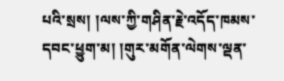པའི་སྲས། །ལས་ཀྱི་གཤིན་རྗེ་འདོད་ཁམས་དབང་ཕྱུག་མ། །གུར་མགོན་ལེགས་ལྡན་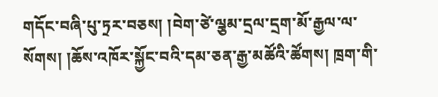གདོང་བཞི་པུ་ཏྲར་བཅས། །བེག་ཙེ་ལྕམ་དྲལ་དྲག་མོ་རྒྱལ་ལ་སོགས། །ཆོས་འཁོར་སྐྱོང་བའི་དམ་ཅན་རྒྱ་མཚོའི་ཚོགས། ཁྲག་གི་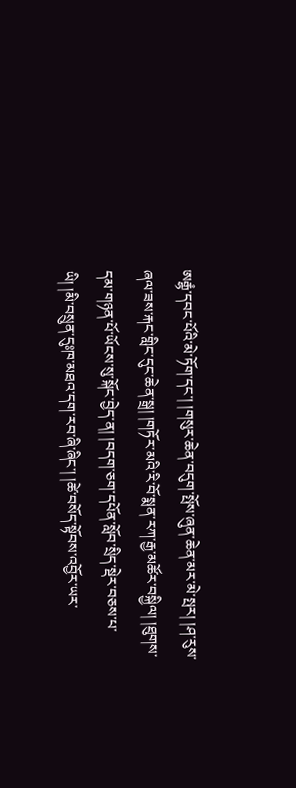ཨརྒྷཾ་དབང་པོའི་མེ་ཏོག་དང་། །གསུར་ཆེན་བདུག་སྤོས་ཞུན་ཆེན་མར་མེ་སྤར། །ཤ་རུས་ཞལ་ཟས་རྐང་གླིང་དུང་ཆེན་སྒྲ། །གཏོར་མའི་རི་བོ་སྨན་རཀ་རྒྱ་མཚོར་བསྐྱིལ། །ཐུགས་དམ་གཉན་པོ་ཡོངས་སུ་སྐོང་བྱེད་ན། །བདག་ཅག་དཔོན་སློབ་སྲིད་སྡེར་བཅས་པ་ཡི། །མི་བསྲུན་དུཿཁ་མཐའ་དག་རབ་ཞི་ཞིང་། །ཚེ་བསོད་སྟོབས་འབྱོར་ཡར་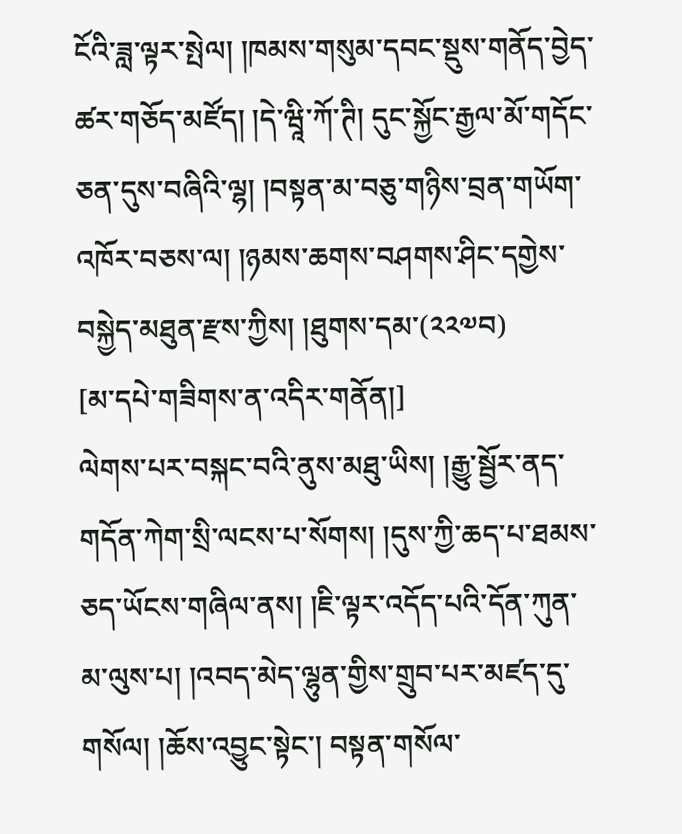ངོའི་ཟླ་ལྟར་སྤེལ། །ཁམས་གསུམ་དབང་སྡུས་གནོད་བྱེད་ཚར་གཅོད་མཛོད། །དེ་ཝཱི་ཀོ་ཊི། དུང་སྐྱོང་རྒྱལ་མོ་གདོང་ཅན་དུས་བཞིའི་ལྷ། །བསྟན་མ་བཅུ་གཉིས་བྲན་གཡོག་འཁོར་བཅས་ལ། །ཉམས་ཆགས་བཤགས་ཤིང་དགྱེས་བསྐྱེད་མཐུན་རྫས་ཀྱིས། །ཐུགས་དམ་(༢༢༧བ)
[མ་དཔེ་གཟིགས་ན་འདིར་གནོན།]
ལེགས་པར་བསྐང་བའི་ནུས་མཐུ་ཡིས། །རྒྱུ་སྦྱོར་ནད་གདོན་ཀེག་སྲི་ལངས་པ་སོགས། །དུས་ཀྱི་ཆད་པ་ཐམས་ཅད་ཡོངས་གཞིལ་ནས། །ཇི་ལྟར་འདོད་པའི་དོན་ཀུན་མ་ལུས་པ། །འབད་མེད་ལྷུན་གྱིས་གྲུབ་པར་མཛད་དུ་གསོལ། །ཆོས་འབྱུང་སྟེང་། བསྟན་གསོལ་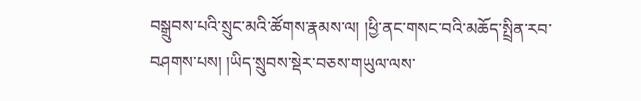བསྒྲུབས་པའི་སྲུང་མའི་ཚོགས་རྣམས་ལ། །ཕྱི་ནང་གསང་བའི་མཆོད་སྤྲིན་རབ་བཤགས་པས། །ཡིད་སྲུབས་སྡེར་བཅས་གཡུལ་ལས་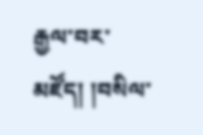རྒྱལ་བར་མཛོད། །བསིལ་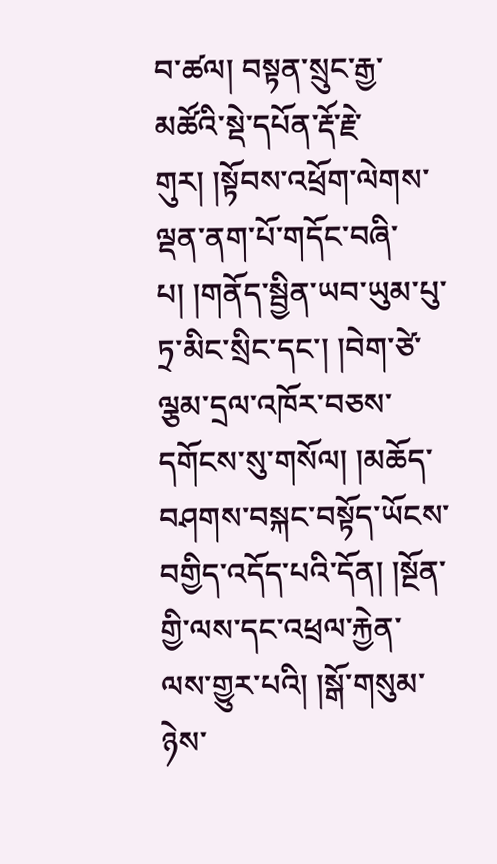བ་ཚལ། བསྟན་སྲུང་རྒྱ་མཚོའི་སྡེ་དཔོན་རྡོ་རྗེ་གུར། །སྟོབས་འཕྲོག་ལེགས་ལྡན་ནག་པོ་གདོང་བཞི་པ། །གནོད་སྦྱིན་ཡབ་ཡུམ་པུ་ཏྲ་མིང་སྲིང་དང་། །བེག་ཙེ་ལྕམ་དྲལ་འཁོར་བཅས་དགོངས་སུ་གསོལ། །མཆོད་བཤགས་བསྐང་བསྟོད་ཡོངས་བགྱིད་འདོད་པའི་དོན། །སྔོན་གྱི་ལས་དང་འཕྲལ་རྐྱེན་ལས་གྱུར་པའི། །སྒོ་གསུམ་ཉེས་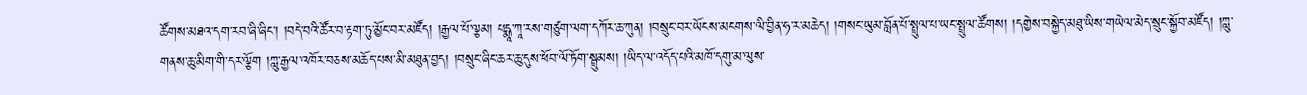ཚོགས་མཐའ་དག་རབ་ཞི་ཞིང་། །བདེ་བའི་ཚོར་བ་རྟག་ཏུ་མྱོང་བར་མཛོད། །རྒྱལ་པོ་ལྕམ། པདྨཱ་ཀཱ་རས་གཙུག་ལག་དཀོར་ཆ་ཀུན། །བསྲུང་བར་ཡོངས་མངགས་ལི་བྱིན་ཧ་ར་མཆེད། །གསང་ཡུམ་བློན་པོ་སྤྲུལ་པ་ཡང་སྤྲུལ་ཚོགས། །དགྱེས་བསྐྱེད་མཐུ་ཡིས་གཡེལ་མེད་སྲུང་སྐྱོབ་མཛོད། །ཀླུ་གནས་ཆུ་མིག་གི་དར་ལྕོག །ཀླུ་རྒྱལ་འཁོར་བཅས་མཆོད་པས་མི་མཐུན་བྱད། །བསྲུང་ཞིང་ཆར་ཆུ་དུས་ཕོབ་ལོ་ཏོག་སྦྲུམས། །ཡིད་ལ་འདོད་པའི་མཁོ་དགུ་མ་ལུས་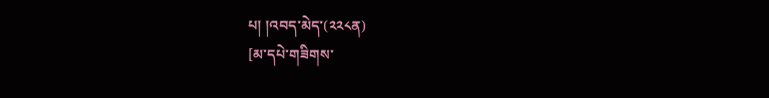པ། །འབད་མེད་(༢༢༨ན)
[མ་དཔེ་གཟིགས་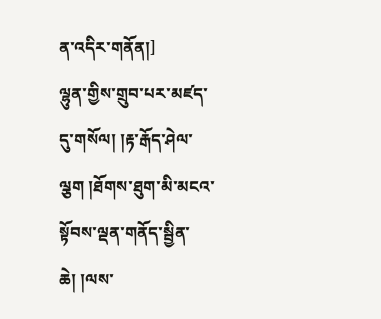ན་འདིར་གནོན།]
ལྷུན་གྱིས་གྲུབ་པར་མཛད་དུ་གསོལ། །རྟ་རྒོད་ཤེལ་ལྕག །ཐོགས་ཐུག་མི་མངའ་སྟོབས་ལྡན་གནོད་སྦྱིན་ཆེ། །ལས་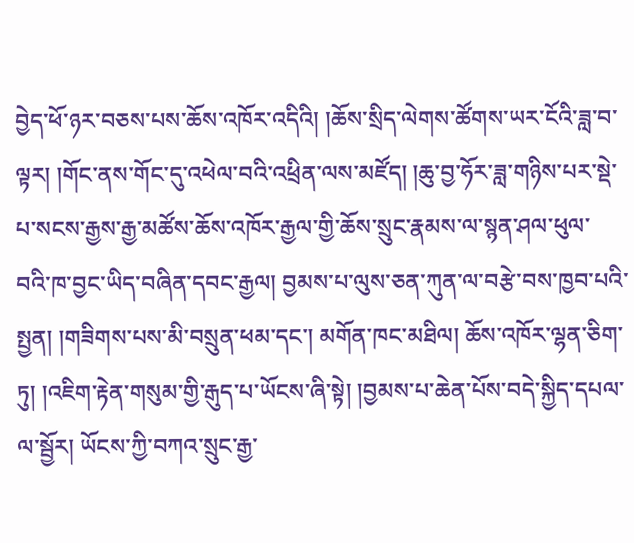བྱེད་ཕོ་ཉར་བཅས་པས་ཆོས་འཁོར་འདིའི། །ཆོས་སྲིད་ལེགས་ཚོགས་ཡར་ངོའི་ཟླ་བ་ལྟར། །གོང་ནས་གོང་དུ་འཕེལ་བའི་འཕྲིན་ལས་མཛོད། །ཆུ་བྱ་ཧོར་ཟླ་གཉིས་པར་སྡེ་པ་སངས་རྒྱས་རྒྱ་མཚོས་ཆོས་འཁོར་རྒྱལ་གྱི་ཆོས་སྲུང་རྣམས་ལ་སྙན་ཤལ་ཕུལ་བའི་ཁ་བྱང་ཡིད་བཞིན་དབང་རྒྱལ། བྱམས་པ་ལུས་ཅན་ཀུན་ལ་བརྩེ་བས་ཁྱབ་པའི་སྤྱན། །གཟིགས་པས་མི་བསྲུན་ཕམ་དང་། མགོན་ཁང་མཐིལ། ཆོས་འཁོར་ལྷན་ཅིག་ཏུ། །འཇིག་རྟེན་གསུམ་གྱི་རྒུད་པ་ཡོངས་ཞི་སྟེ། །བྱམས་པ་ཆེན་པོས་བདེ་སྐྱིད་དཔལ་ལ་སྦྱོར། ཡོངས་ཀྱི་བཀའ་སྲུང་རྒྱ་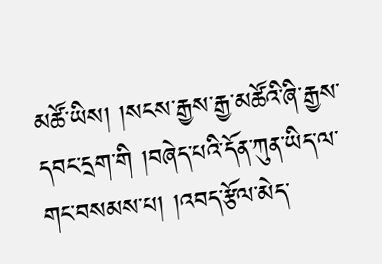མཚོ་ཡིས། །སངས་རྒྱས་རྒྱ་མཚོའི་ཞི་རྒྱས་དབང་དྲག་གི །བཞེད་པའི་དོན་ཀུན་ཡིད་ལ་གང་བསམས་པ། །འབད་རྩོལ་མེད་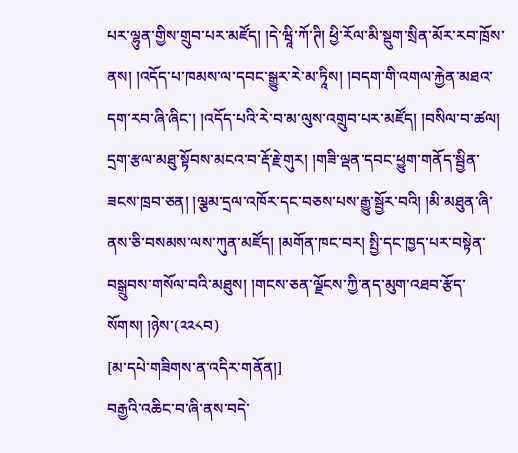པར་ལྷུན་གྱིས་གྲུབ་པར་མཛོད། །དེ་ཝཱི་ཀོ་ཊི། ཕྱི་རོལ་མི་སྡུག་སྲིན་མོར་རབ་ཁྲོས་ནས། །འདོད་པ་ཁམས་ལ་དབང་སྒྱུར་རེ་མ་ཏཱིས། །བདག་གི་འགལ་རྐྱེན་མཐའ་དག་རབ་ཞི་ཞིང་། །འདོད་པའི་རེ་བ་མ་ལུས་འགྲུབ་པར་མཛོད། །བསིལ་བ་ཚལ། དྲག་རྩལ་མཐུ་སྟོབས་མངའ་བ་རྡོ་རྗེ་གུར། །གཟི་ལྡན་དབང་ཕྱུག་གནོད་སྦྱིན་ཟངས་ཁྲབ་ཅན། །ལྕམ་དྲལ་འཁོར་དང་བཅས་པས་རྒྱུ་སྦྱོར་བའི། །མི་མཐུན་ཞི་ནས་ཅི་བསམས་ལས་ཀུན་མཛོད། །མགོན་ཁང་བར། སྤྱི་དང་ཁྱད་པར་བསྟེན་བསྒྲུབས་གསོལ་བའི་མཐུས། །གངས་ཅན་ལྗོངས་ཀྱི་ནད་མུག་འཐབ་རྩོད་སོགས། །ཉེས་(༢༢༨བ)
[མ་དཔེ་གཟིགས་ན་འདིར་གནོན།]
བརྒྱའི་འཆིང་བ་ཞི་ནས་བདེ་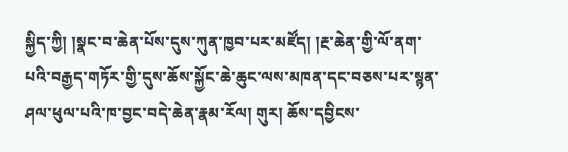སྐྱིད་ཀྱི། །སྣང་བ་ཆེན་པོས་དུས་ཀུན་ཁྱབ་པར་མཛོད། །རྔ་ཆེན་གྱི་ལོ་ནག་པའི་བརྒྱད་གཏོར་གྱི་དུས་ཆོས་སྐྱོང་ཆེ་ཆུང་ལས་མཁན་དང་བཅས་པར་སྙན་ཤལ་ཕུལ་པའི་ཁ་བྱང་བདེ་ཆེན་རྣམ་རོལ། གུར། ཆོས་དབྱིངས་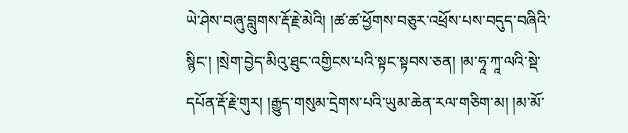ཡེ་ཤེས་བཞུ་བླུགས་རྡོ་རྗེ་མེའི། །ཚ་ཚ་ཕྱོགས་བཅུར་འཕྲོས་པས་བདུད་བཞིའི་སྙིང་། །སྲེག་བྱེད་མིའུ་ཐུང་འགྱིངས་པའི་སྟང་སྟབས་ཅན། །མ་ཧཱ་ཀཱ་ལའི་སྡེ་དཔོན་རྡོ་རྗེ་གུར། །རྒྱུད་གསུམ་དྲེགས་པའི་ཡུམ་ཆེན་རལ་གཅིག་མ། །མ་མོ་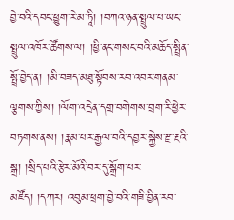བྱེ་བའི་དབང་ཕྱུག་རེ་མ་ཏཱི། །བཀའ་ཉན་སྤྲུལ་པ་ཡང་སྤྲུལ་འཁོར་ཚོགས་ལ། །ཕྱི་ནང་གསང་བའི་མཆོད་སྤྲིན་སྤྲོ་བྱེད་ན། །མི་བཟད་མཐུ་སྟོབས་རབ་འབར་གནམ་ལྕགས་ཀྱིས། །ལོག་འདྲེན་དགྲ་བགེགས་བྲག་རི་ཕྱེར་བཏགས་ནས། །རྣམ་པར་རྒྱལ་བའི་དབྱར་སྐྱེས་རྫ་རྔའི་སྒྲ། །སྲིད་པའི་རྩེར་མོའི་བར་དུ་སྒྲོག་པར་མཛོད། །དཀར། འབུམ་ཕྲག་བྱེ་བའི་གཟི་བྱིན་རབ་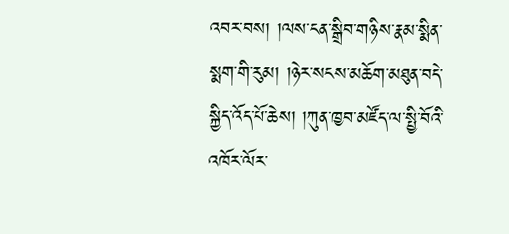འབར་བས། །ལས་ངན་སྒྲིབ་གཉིས་རྣམ་སྨིན་སྨག་གི་རུམ། །ཉེར་སངས་མཆོག་མཐུན་བདེ་སྐྱིད་འོད་པོ་ཆེས། །ཀུན་ཁྱབ་མཛོད་ལ་སྤྱི་བོའི་འཁོར་ལོར་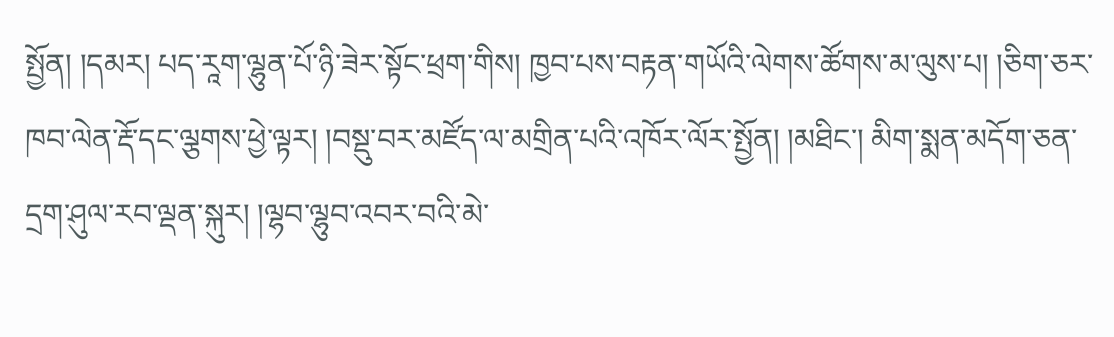སྤྱོན། །དམར། པད་རཱག་ལྷུན་པོ་ཉི་ཟེར་སྟོང་ཕྲག་གིས། ཁྱབ་པས་བརྟན་གཡོའི་ལེགས་ཚོགས་མ་ལུས་པ། །ཅིག་ཅར་ཁབ་ལེན་རྡོ་དང་ལྕགས་ཕྱེ་ལྟར། །བསྡུ་བར་མཛོད་ལ་མགྲིན་པའི་འཁོར་ལོར་སྤྱོན། །མཐིང་། མིག་སྨན་མདོག་ཅན་དྲག་ཤུལ་རབ་ལྡན་སྐུར། །ལྷབ་ལྷུབ་འབར་བའི་མེ་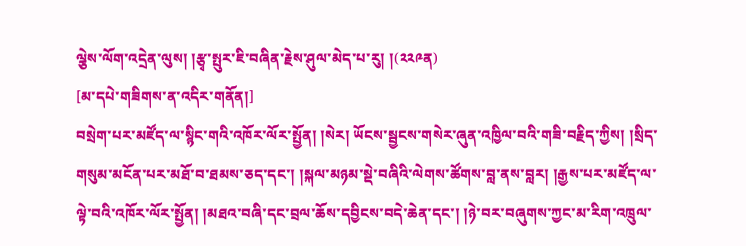ལྕེས་ལོག་འདྲེན་ལུས། །རྩྭ་སྤུར་ཇི་བཞིན་རྗེས་ཤུལ་མེད་པ་རུ། །(༢༢༩ན)
[མ་དཔེ་གཟིགས་ན་འདིར་གནོན།]
བསྲེག་པར་མཛོད་ལ་སྙིང་གའི་འཁོར་ལོར་སྤྱོན། །སེར། ཡོངས་སྦྱངས་གསེར་ཞུན་འཁྱིལ་བའི་གཟི་བརྗིད་ཀྱིས། །སྲིད་གསུམ་མངོན་པར་མཐོ་བ་ཐམས་ཅད་དང་། །སྐལ་མཉམ་སྡེ་བཞིའི་ལེགས་ཚོགས་བླ་ནས་བླར། །རྒྱས་པར་མཛོད་ལ་ལྟེ་བའི་འཁོར་ལོར་སྤྱོན། །མཐའ་བཞི་དང་བྲལ་ཆོས་དབྱིངས་བདེ་ཆེན་དང་། །ཉེ་བར་བཞུགས་ཀྱང་མ་རིག་འཁྲུལ་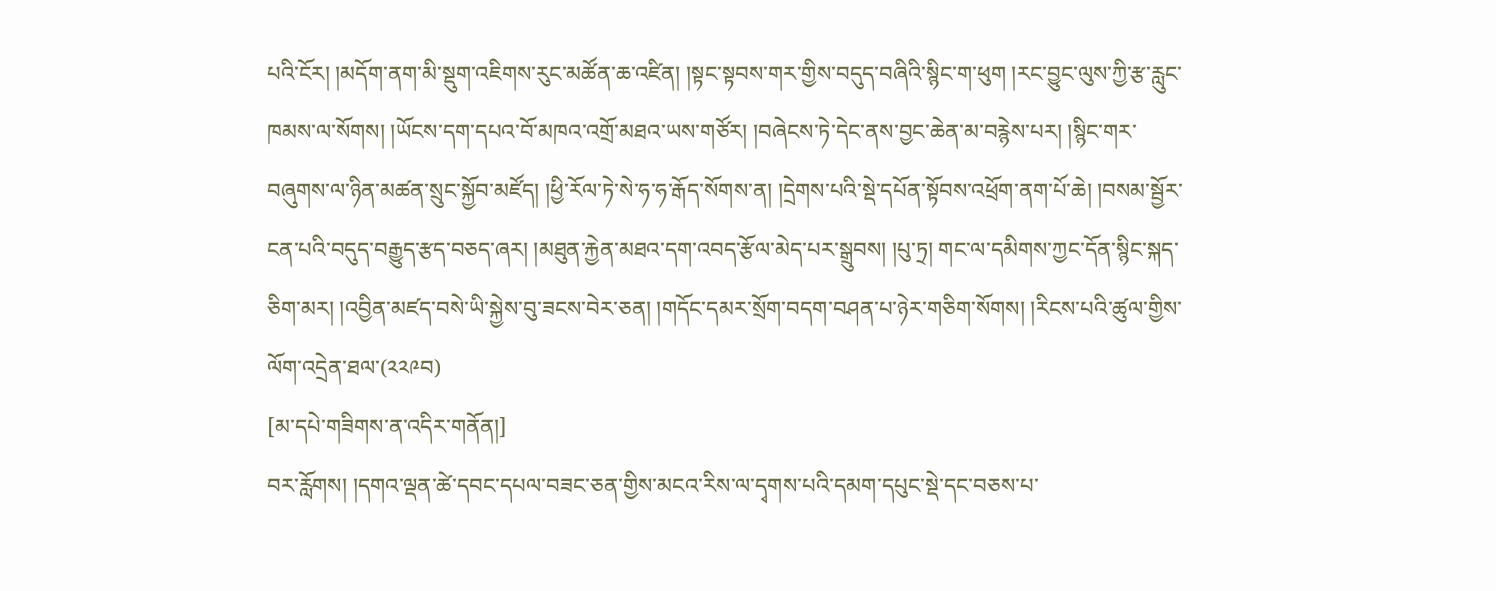པའི་ངོར། །མདོག་ནག་མི་སྡུག་འཇིགས་རུང་མཚོན་ཆ་འཛིན། །སྟང་སྟབས་གར་གྱིས་བདུད་བཞིའི་སྙིང་ག་ཕུག །རང་བྱུང་ལུས་ཀྱི་རྩ་རླུང་ཁམས་ལ་སོགས། །ཡོངས་དག་དཔའ་བོ་མཁའ་འགྲོ་མཐའ་ཡས་གཙོར། །བཞེངས་ཏེ་དེང་ནས་བྱང་ཆེན་མ་བརྙེས་པར། །སྙིང་གར་བཞུགས་ལ་ཉིན་མཚན་སྲུང་སྐྱོབ་མཛོད། །ཕྱི་རོལ་ཏེ་སེ་ཧ་ཧ་རྒོད་སོགས་ན། །དྲེགས་པའི་སྡེ་དཔོན་སྟོབས་འཕྲོག་ནག་པོ་ཆེ། །བསམ་སྦྱོར་ངན་པའི་བདུད་བརྒྱུད་རྩད་བཅད་ཞར། །མཐུན་རྐྱེན་མཐའ་དག་འབད་རྩོལ་མེད་པར་སྒྲུབས། །པུ་ཏྲ། གང་ལ་དམིགས་ཀྱང་དོན་སྙིང་སྐད་ཅིག་མར། །འབྱིན་མཛད་བསེ་ཡི་སྐྱེས་བུ་ཟངས་བེར་ཅན། །གདོང་དམར་སྲོག་བདག་བཤན་པ་ཉེར་གཅིག་སོགས། །རིངས་པའི་ཚུལ་གྱིས་ལོག་འདྲེན་ཐལ་(༢༢༩བ)
[མ་དཔེ་གཟིགས་ན་འདིར་གནོན།]
བར་རློགས། །དགའ་ལྡན་ཚེ་དབང་དཔལ་བཟང་ཅན་གྱིས་མངའ་རིས་ལ་དྭགས་པའི་དམག་དཔུང་སྡེ་དང་བཅས་པ་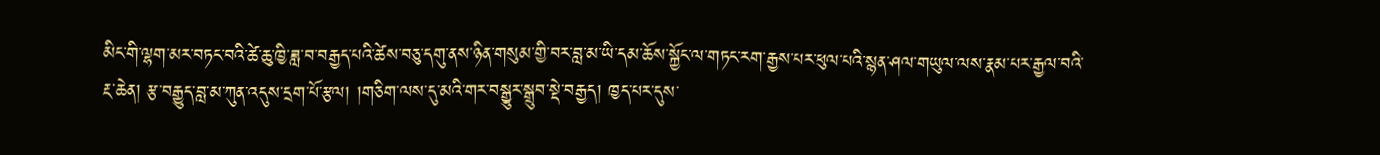མིང་གི་ལྷག་མར་བཏང་བའི་ཚེ་ཆུ་ཁྱི་ཟླ་བ་བརྒྱད་པའི་ཚེས་བཅུ་དགུ་ནས་ཉིན་གསུམ་གྱི་བར་བླ་མ་ཡི་དམ་ཆོས་སྐྱོང་ལ་གཏང་རག་རྒྱས་པར་ཕུལ་པའི་སྙན་ཤལ་གཡུལ་ལས་རྣམ་པར་རྒྱལ་བའི་རྔ་ཆེན། རྩ་བརྒྱུད་བླ་མ་ཀུན་འདུས་དྲག་པོ་རྩལ། །གཅིག་ལས་དུ་མའི་གར་བསྒྱུར་སྒྲུབ་སྡེ་བརྒྱད། ཁྱད་པར་དུས་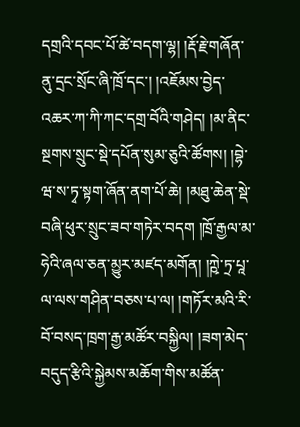དགྲའི་དབང་པོ་ཚེ་བདག་ལྷ། །རྡོ་རྗེ་གཞོན་ནུ་དྲང་སྲོང་ཞི་ཁྲོ་དང་། །འཇོམས་བྱེད་འཆར་ཀ་ཀི་ཀང་དགྲ་བོའི་གཤེད། །མ་ནིང་སྔགས་སྲུང་སྡེ་དཔོན་སུམ་ཅུའི་ཚོགས། །བྷེ་ཝ་ས་ཏྭ་སྟག་ཞོན་ནག་པོ་ཆེ། །མཐུ་ཆེན་སྡེ་བཞི་ཕུར་སྲུང་ཟབ་གཏེར་བདག །ཁྲོ་རྒྱལ་མ་ཧེའི་ཞལ་ཅན་མྱུར་མཛད་མགོན། །ཀྵེ་ཏྲ་པཱ་ལ་ལས་གཤིན་བཅས་པ་ལ། །གཏོར་མའི་རི་བོ་བསད་ཁྲག་རྒྱ་མཚོར་བསྐྱིལ། །ཟག་མེད་བདུད་རྩིའི་སྐྱེམས་མཆོག་གིས་མཚོན་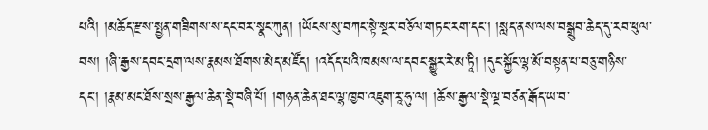པའི། །མཆོད་རྫས་སྤྱན་གཟིགས་ས་དང་བར་སྣང་ཀུན། །ཡོངས་སུ་བཀང་སྟེ་སྔར་བཅོལ་གཏང་རག་དང་། །སླད་ནས་ལས་བསྒྲུབ་ཆེད་དུ་རབ་ཕུལ་བས། །ཞི་རྒྱས་དབང་དྲག་ལས་རྣམས་ཐོགས་མེད་མཛོད། །འདོད་པའི་ཁམས་ལ་དབང་སྒྱུར་རེ་མ་ཏཱི། །དུང་སྐྱོང་ལྷ་མོ་བསྟན་པ་བཅུ་གཉིས་དང་། །རྣམ་མང་ཐོས་སྲས་རྒྱལ་ཆེན་སྡེ་བཞི་པོ། །གཉན་ཆེན་ཐང་ལྷ་ཁྱབ་འཇུག་རཱ་ཧུ་ལ། །ཆོས་རྒྱལ་སྡེ་ལྔ་བཙན་རྒོད་ཡ་བ་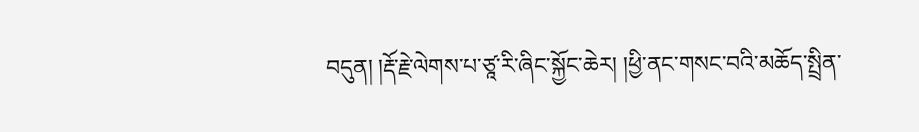བདུན། །རྡོ་རྗེ་ལེགས་པ་ཙཱ་རི་ཞིང་སྐྱོང་ཆེར། །ཕྱི་ནང་གསང་བའི་མཆོད་སྤྲིན་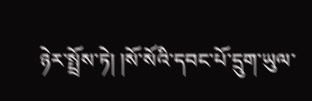ཉེར་སྤྲོས་ཏེ། །སོ་སོའི་དབང་པོ་དྲུག་ཡུལ་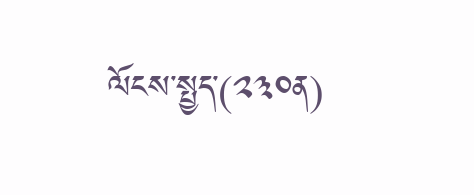ལོངས་སྤྱད་(༢༣༠ན)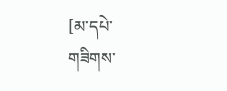[མ་དཔེ་གཟིགས་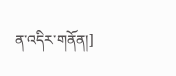ན་འདིར་གནོན།]